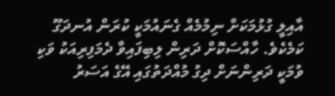އާއިލީ ގުޅުމަކަށް ނިމުމެއް ގެނައުމަކީ ކުރަން އުނދަގޫ ކަމެކެވެ. ހާއްސަކޮށް ދަރިން ލިބިފައިވާ ދެމަފިރިއަކު ވަކި ވުމަކީ ދަރިންނަށް ދިގު މުއްދަތުގައި އޭގެ އަސަރު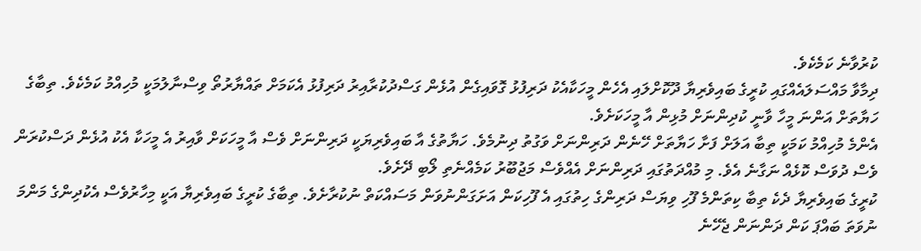ކުރުވާނެ ކަމެކެވެ.
ދިމާވާ މައްސަލައެއްގައި ކުރީގެ ބައިވެރިޔާ ދޫކޮށްލައި އެހެން މީހަކާއެކު ދަރިފުޅު ގޮވައިގެން އުޅެން ގަސްދުކުރާއިރު ދަރިފުޅު އެކަމަށް ތައްޔާރުތޯ ވިސްނާލުމަކީ މުހިއްމު ކަމެކެވެ. ތިބާގެ ހަޔާތަށް އަންނަ މީހާ ވާނީ ކުދިންނަށް މުޅިން އާ މީހަކަށެވެ.
އެންމެ މުހިއްމު ކަމަކީ ތިބާ އަލަށް ފަށާ ހަޔާތަށް ހޭނެން ދަރިންނަށް ވަގުތު ދިނުމެވެ. ހަޔާތުގެ އާ ބައިވެރިޔަކީ ދަރިންނަށް ވެސް އާ މީހަކަށް ވާއިރު އެ މީހަކާ އެކު އުޅެން ދަސްކުރަން ވެސް ދުވަސް ކޮޅެއް ނަގާނެ އެވެ. މި މުއްދަތުގައި ދަރިންނަށް އެއްވެސް މަޖުބޫރު ކަމެއްނެތި ލޯބި ދޭށެވެ.
ކުރީގެ ބައިވެރިޔާ ދެކެ ތިބާ ކިތަންމެ ފޫހި ވިޔަސް ދަރިންގެ ހިތުގައި އެ ފޫހިކަން އަށަގަންނުވަން މަސައްކަތް ނުކުރާށެވެ. ތިބާގެ ކުރީގެ ބައިވެރިޔާ އަކީ މިހާރުވެސް އެކުދިންގެ މަންމަ ނުވަތަ ބައްޕަ ކަން ދަންނަން ޖެހޭނެ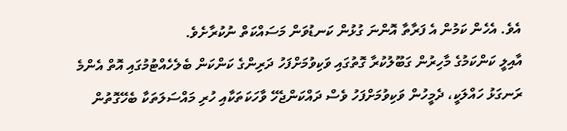އެވެ. އެހެން ކަމުން އެ ފަރާތާ އޮންނަ ގުޅުން ކަނޑުވަން މަސައްކަތް ނުކުރާށެވެ.
އާއިލީ ކަންކަމުގެ މާހިރުން ގަބޫލުކުރާ ގޮތުގައި ވަކިވުމަށްފަހު ދަރިންގެ ކަންކަން ބެލެހެއްޓުމުގައި އޮތް އެންމެ ރަނގަޅު ހައްލަކީ، ދެމީހުން ވަކިވުމަށްފަހު ވެސް ދައްކަންޖެހޭ ވާހަކަތަކާއި ހުރި މައްސަލަތަކާ ބެހޭގޮތުން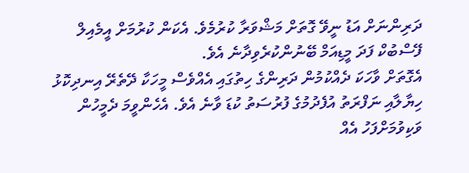ދަރިންނަށް އަޑު ނީވޭ ގޮތަށް މަޝްވަރާ ކުރުމެވެ. އެކަން ކުރުމަށް އީމެއިލް ފޭސްބުކް ފަދަ މީޑިއަމް ބޭނުންކުރެވިދާނެ އެވެ.
އެގޮތަށް ވާހަކަ ދެއްކުމުން ދަރިންގެ ހިތުގައި އެއްވެސް މީހަކާ ދޭތެރޭ އިނދިކޮޅު ހިޔާލާއި ނަފްރަތު އުފެދުމުގެ ފުރުސަތު ކުޑަ ވާނެ އެވެ. އެހެންވީމަ ދެމީހުން ވަކިވުމަށްފަހު އެއް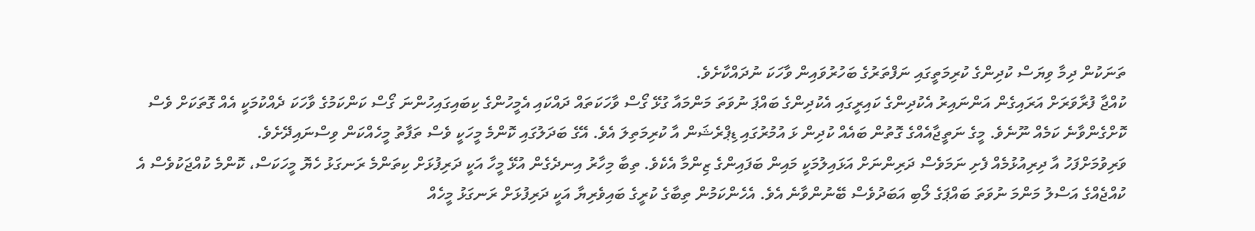ތަނަކުން ދިމާ ވިޔަސް ކުދިންގެ ކުރިމަތީގައި ނަފްތަރުގެ ބަހުރުވައިން ވާހަކަ ނުދައްކާށެވެ.
ކުއްޖާ ފުރާވަރަށް އަރައިގެން އަންނައިރު އެކުދިންގެ ކައިރީގައި އެކުދިންގެ ބައްޕަ ނުވަތަ މަންމައާ ގުޅޭ ގޯސް ވާހަކަތައް ދައްކައި އެމީހުންގެ ކިބައިގައިހުންނަ ގޯސް ކަންކަމުގެ ވާހަކަ ދެއްކުމަކީ އެއް ގޮތަކަށް ވެސް ކޮށްގެންވާނެ ކަމެއް ނޫނެވެ. މީގެ ނަތީޖާއެއްގެ ގޮތުން ބައެއް ކުދިން ޅަ އުމުރުގައި ޑިޕްރެޝަން އާ ކުރިމަތިލަ އެވެ. އޭގެ ބަދަލުގައި ކޮންމެ މީހަކީ ވެސް ތަފާތު މީހެއްކަން ވިސްނައިދޭށެވެ.
ވަރިވުމަށްފަހު އާ ދިރިއުޅުމެއް ފެށި ނަމަވެސް ދަރިންނަށް އަޅައިލުމަކީ މައިން ބަފައިންގެ ޒިންމާ އެކެވެ. ތިބާ މިހާރު އިނދެގެން އުޅޭ މީހާ އަކީ ދަރިފުޅަށް ކިތަންމެ ރަނގަޅު ހެޔޮ މީހަކަސް، ކޮންމެ ކުއްޖަކުވެސް އެ ކުއްޖެއްގެ އަސްލު މަންމަ ނުވަތަ ބައްޕަގެ ލޯބި އަބަދުވެސް ބޭނުންވާނެ އެވެ. އެހެންކަމުން ތިބާގެ ކުރީގެ ބައިވެރިޔާ އަކީ ދަރިފުޅަށް ރަނގަޅު މީހެއް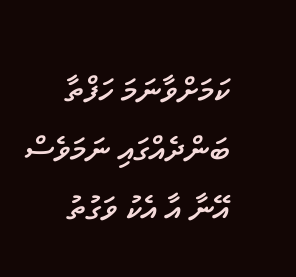ކަމަށްވާނަމަ ހަފްތާ ބަންދެއްގައި ނަމަވެސް އޭނާ އާ އެކު ވަގުތު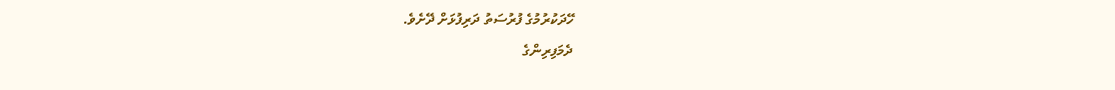ހޭދަކުރުމުގެ ފުރުސަތު ދަރިފުޅަށް ދޭށެވެ.
ދެމަފިރިންގެ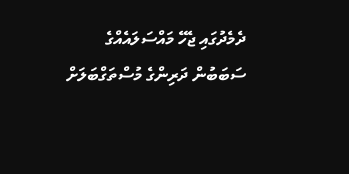ދެމެދުގައި ޖެހޭ މައްސަލައެއްގެ ސަބަބުން ދަރިންގެ މުސްތަގްބަލަށް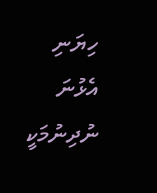ހިޔަނި އެޅުނަ ނުދިނުމަކީ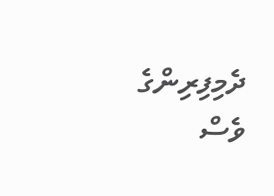ދެމިފިރިންގެ ވެސް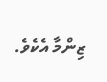ޒިންމާ އެކެވެ.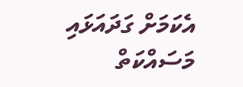އެކަމަށް ގަދައަޅައި މަސައްކަތް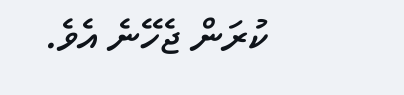ކުރަން ޖެހޭނެ އެވެ.